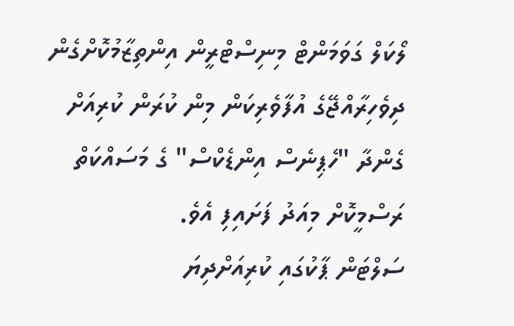ލޯކަލް ގަވަމަންޓް މިނިސްޓްރީން އިންތިޒާމުކޮށްގެން ދިވެހިރާއްޖޭގެ އުފާވެރިކަން މިން ކުރަން ކުރިއަށް ގެންދާ "ހެޕިނެސް އިންޑެކްސް" ގެ މަސައްކަތް ރަސްމީކޮށް މިއަދު ފަށައިފި އެވެ.
ސަލްޓަން ޕާކުގައި ކުރިއަށްދިޔަ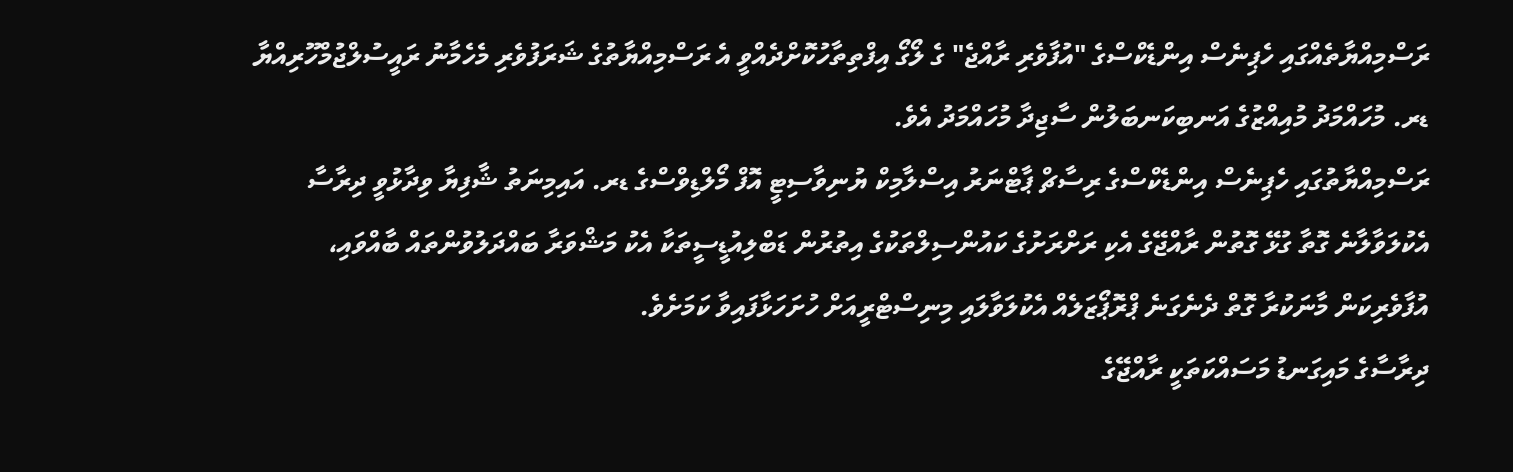ރަސްމިއްޔާތެއްގައި ހެޕިނެސް އިންޑެކްސްގެ "އުފާވެރި ރާއްޖެ" ގެ ލޯގޯ އިފްތިތާހުކޮށްދެއްވީ އެ ރަސްމިއްޔާތުގެ ޝަރަފުވެރި މެހެމާނު ރައީސުލްޖުމްހޫރިއްޔާ ޑރ. މުހައްމަދު މުއިއްޒުގެ އަނބިކަނބަލުން ސާޖިދާ މުހައްމަދު އެވެ.
ރަސްމިއްޔާތުގައި ހެޕިނެސް އިންޑެކްސްގެ ރިސާޗް ޕާޓްނަރު އިސްލާމިކް ޔުނިވާސިޓީ އޮފް މޯލްޑިވްސްގެ ޑރ. އައިމިނަތު ޝާފިޔާ ވިދާޅުވީ ދިރާސާ އެކުލަވާލާނެ ގޮތާ ގުޅޭ ގޮތުން ރާއްޖޭގެ އެކި ރަށްރަށުގެ ކައުންސިލްތަކުގެ އިތުރުން ޑަބްލިއުޑީސީތަކާ އެކު މަޝްވަރާ ބައްދަލުވުންތައް ބާއްވައި، އުފާވެރިކަން މާނަކުރާ ގޮތް ދެނެގަނެ ޕްރޮޕޯޒަލެއް އެކުލަވާލައި މިނިސްޓްރީއަށް ހުށަހަޅާފައިވާ ކަމަށެވެ.
ދިރާސާގެ މައިގަނޑު މަސައްކަތަކީ ރާއްޖޭގެ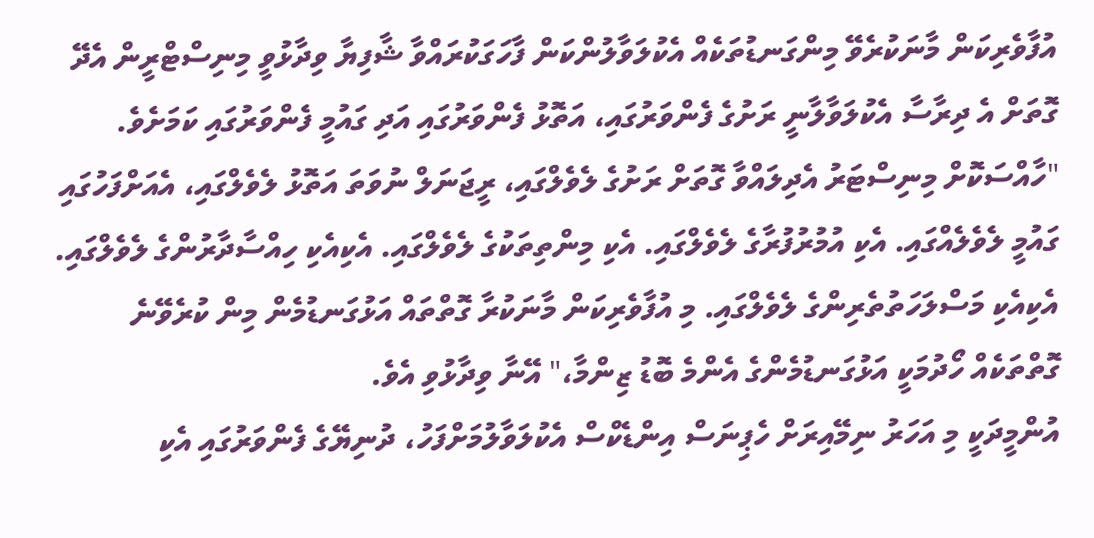އުފާވެރިކަން މާނަކުރެވޭ މިންގަނޑުތަކެއް އެކުލަވާލުންކަން ފާހަގަކުރައްވާ ޝާފިޔާ ވިދާޅުވީ މިނިސްޓްރީން އެދޭ ގޮތަށް އެ ދިރާސާ އެކުލަވާލާނީ ރަށުގެ ފެންވަރުގައި، އަތޮޅު ފެންވަރުގައި އަދި ގައުމީ ފެންވަރުގައި ކަމަށެވެ.
"ހާއްސަކޮށް މިނިސްޓަރު އެދިލައްވާ ގޮތަށް ރަށުގެ ލެވެލްގައި، ރީޖަނަލް ނުވަތަ އަތޮޅު ލެވެލްގައި، އެއަށްފަހުގައި ގައުމީ ލެވެލެއްގައި. އެކި އުމުރުފުރާގެ ލެވެލްގައި. އެކި މިންތިތަކުގެ ލެވެލްގައި. އެކިއެކި ހިއްސާދާރުންގެ ލެވެލްގައި. އެކިއެކި މަސްލަހަތުތެރިންގެ ލެވެލްގައި. މި އުފާވެރިކަން މާނަކުރާ ގޮތްތައް އަޅުގަނޑުމެން މިން ކުރެވޭނެ ގޮތްތަކެއް ހޯދުމަކީ އަޅުގަނޑުމެންގެ އެންމެ ބޮޑު ޒިންމާ،" އޭނާ ވިދާޅުވި އެވެ.
އުންމީދަކީ މި އަހަރު ނިމޭއިރަށް ހެޕިނަސް އިންޑެކްސް އެކުލަވާލުމަށްފަހު، ދުނިޔޭގެ ފެންވަރުގައި އެކި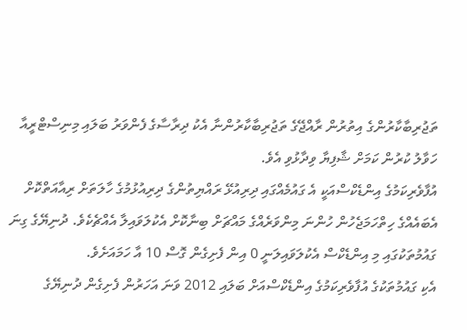ތަޖުރިބާކާރުންގެ އިތުރުން ރާއްޖޭގެ ތަޖުރިބާކާރުންނާ އެކު ދިރާސާގެ ފެންވަރު ބަލައި މިނިސްޓްރީއާ ހަވާލު ކުރުން ކަމަށް ޝާފިޔާ ވިދާޅުވި އެވެ.
އުފާވެރިކަމުގެ އިންޑެކްސްއަކީ އެ ގައުމެއްގައި ދިރިއުޅޭ ރައްޔިތުންގެ ދިރިއުޅުމުގެ ހާލަތަށް ރިއާއަތްކޮށް އެބައެއްގެ ހިތްހަމަޖެހުން ހުންނަ މިންވަރެއްގެ މައްޗަށް ބިނާކޮށް އެކުލަވައިލާ އެއްޗެކެވެ. ދުނިޔޭގެ ގިނަ ގައުމުތަކުގައި މި އިންޑެކްސް އެކުލަވައިލަނީ 0 އިން ފެށިގެން ގޮސް 10 އާ ހަމައަށެވެ.
އެކި ގައުމުތަކުގެ އުފާވެރިކަމުގެ އިންޑެކްސްއަށް ބަލައި 2012 ވަނަ އަހަރުން ފެށިގެން ދުނިޔޭގެ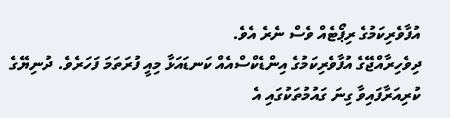އުފާވެރިކަމުގެ ރިޕޯޓެއް ވެސް ނެރެ އެވެ.
ދިވެހިރާއްޖޭގެ އުފާވެރިކަމުގެ އިންޑެކްސްއެއް ކަނޑައަޅާ މިއީ ފުރަތަމަ ފަހަރެވެ. ދުނިޔޭގެ ކުރިއަރާފައިވާ ގިނަ ގައުމުތަކުގައި އެ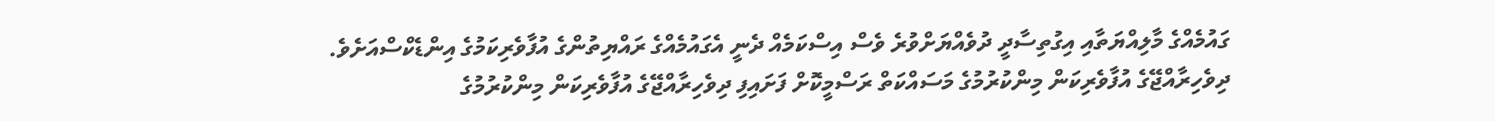ގައުމެއްގެ މާލިއްޔަތާއި އިގުތިސާދީ ދުވެއްޔަށްވުރެ ވެސް އިސްކަމެއް ދެނީ އެގައުމެއްގެ ރައްޔިތުންގެ އުފާވެރިކަމުގެ އިންޑެކްސްއަށެވެ.
ދިވެހިރާއްޖޭގެ އުފާވެރިކަން މިންކުރުމުގެ މަސައްކަތް ރަސްމީކޮށް ފަށައިފި ދިވެހިރާއްޖޭގެ އުފާވެރިކަން މިންކުރުމުގެ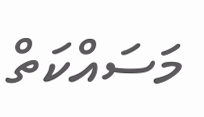މަސައްކަތް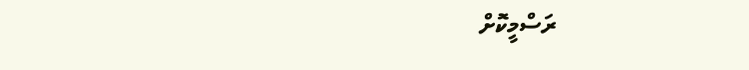ރަސްމީކޮށް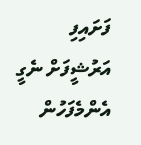ފަށައިފި
އަރުޝީފަށް ނެގީ
އެންމެފަހުން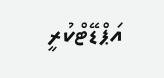އަޕްޑޭޓްކުރީ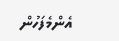އެންމެފަހުން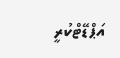އަޕްޑޭޓްކުރީ